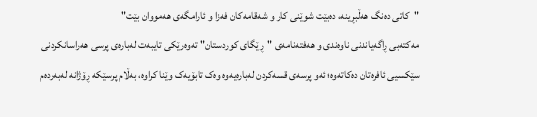"کاتی دەنگ هەڵبڕینە، دەبێت شوێنی کار و شەقامەکان فەزا و ئارامگەی هەمووان بێت"
مەکتەبی ڕاگەیاندنی ناوەندی و هەفتەنامەی "ڕێگای کوردستان" تەوەرێکی تایبەت لەبارەی پرسی هەراسانکردنی سێکسیی ئافرەتان دەکاتەوە؛ ئەو پرسەی قسەکردن لەبارەیەوە وەک تابۆیەک وێنا کراوە، بەڵام پرسێکە ڕۆژانە لەبەردەم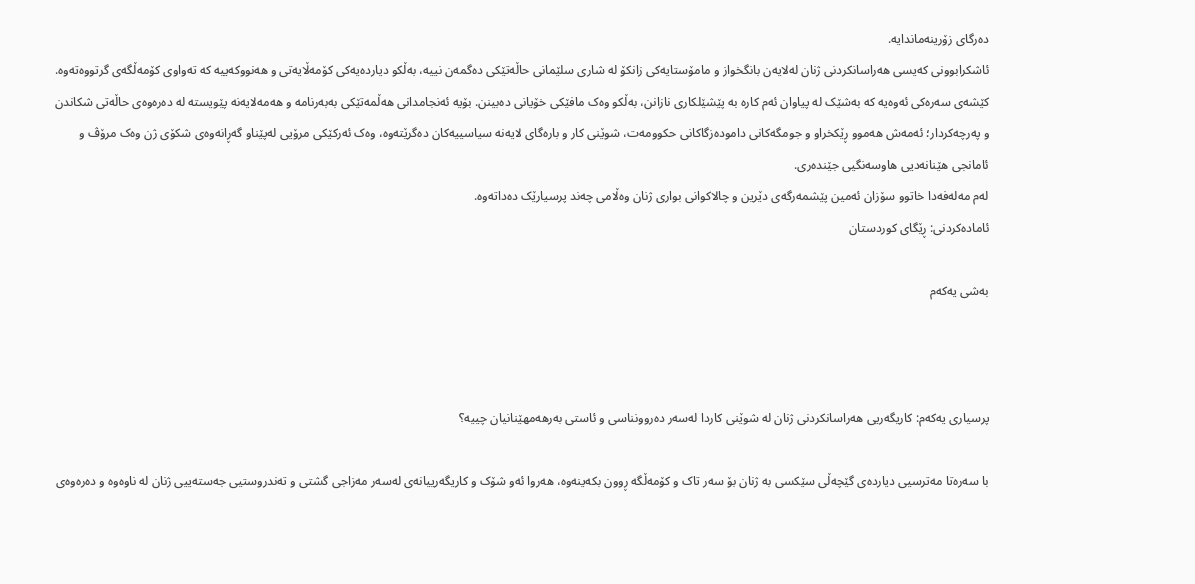دەرگای زۆرینەماندایە.
ئاشکرابوونی کەیسی هەراسانکردنی ژنان لەلایەن بانگخواز و مامۆستایەکی زانکۆ لە شاری سلێمانی حاڵەتێکی دەگمەن نییە، بەڵکو دیاردەیەکی کۆمەڵایەتی و هەنووکەییە کە تەواوی کۆمەڵگەی گرتووەتەوە. کێشەی سەرەکی ئەوەیە کە بەشێک لە پیاوان ئەم کارە بە پێشێلکاری نازانن، بەڵکو وەک مافێکی خۆیانی دەبینن. بۆیە ئەنجامدانی هەڵمەتێکی بەبەرنامە و هەمەلایەنە پێویستە لە دەرەوەی حاڵەتی شکاندن و پەرچەکردار؛ ئەمەش هەموو ڕێکخراو و جومگەکانی دامودەزگاکانی حکوومەت، شوێنی کار و بارەگای لایەنە سیاسییەکان دەگرێتەوە، وەک ئەرکێکی مرۆیی لەپێناو گەڕانەوەی شکۆی ژن وەک مرۆڤ و ئامانجی هێنانەدیی هاوسەنگیی جێندەری.
لەم مەلەفەدا خاتوو سۆزان ئەمین پێشمەرگەی دێرین و چالاکوانی بواری ژنان وەڵامی چەند پرسیارێک دەداتەوە.
ئامادەکردنی: ڕێگای کوردستان

بەشی یەکەم



پرسیاری یەکەم: کاریگەریی هەراسانکردنی ژنان لە شوێنی کاردا لەسەر دەروونناسی و ئاستی بەرهەمهێنانیان چییە؟

با سەرەتا مەترسیی دیاردەی گێچەڵی سێکسی بە ژنان بۆ سەر تاک و کۆمەڵگە ڕوون بکەینەوە، هەروا ئەو شۆک و کاریگەرییانەی لەسەر مەزاجی گشتی و تەندروستیی جەستەییی ژنان لە ناوەوە و دەرەوەی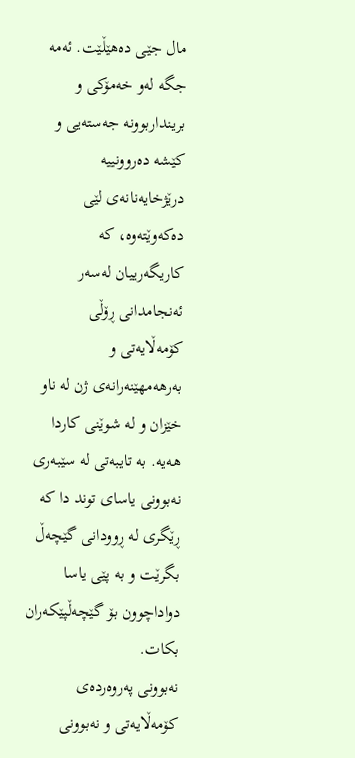مال جێی دەهێڵێت. ئەمه‌ جگە لەو خەمۆکی و برینداربوونه‌ جەستەیی و کێشە دەروونییە درێژخایەنانەی لێی دەکەوێتەوە، کە کاریگەرییان لەسەر ئه‌نجامدانی ڕۆڵی کۆمەڵایەتی و بەرهەمهێنەرانەی ژن لە ناو خێزان و لە شوێنی کاردا هەیە. بە تایبەتی لە سێبەری نەبوونی یاسای توند دا کە ڕێگری لە ڕوودانی گێچەڵ بگرێت و بە پێی یاسا دواداچوون بۆ گێچەڵپێکەران بکات.
نەبوونی پەروەردەی کۆمەڵایەتی و نەبوونی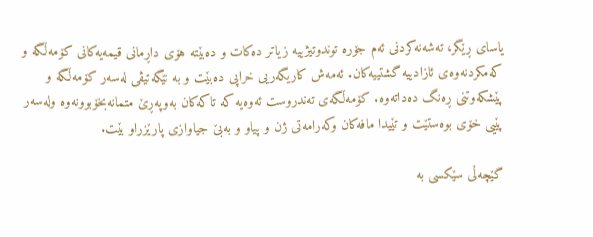یاسای ڕێگر، تەشەنەکردنی ئەم جۆرە توندوتیژییە زیاتر دەکات و دەبێتە هۆی داڕمانی قیمەیە‌کانی کۆمەڵگە و کەمکردنەوەی ئازادییە گشتییەکان. ئەمەش کاریگەریی خراپی دەبێت و بە نێگەتیڤی لەسەر کۆمەڵگە و پێشکەوتنی ڕەنگ دەداتەوە. کۆمەڵگەی تەندروست ئەوەیە کە تاکەکان بەوپەڕێ متمانەبخۆبوونەوە ولەسەر پێیی خۆی بوەستێت و تێیدا مافەکان وکەرامەتی ژن و پیاو و بەبێ جیاوازی پارێزراو بێت.

گێچەڵی سێکسی بە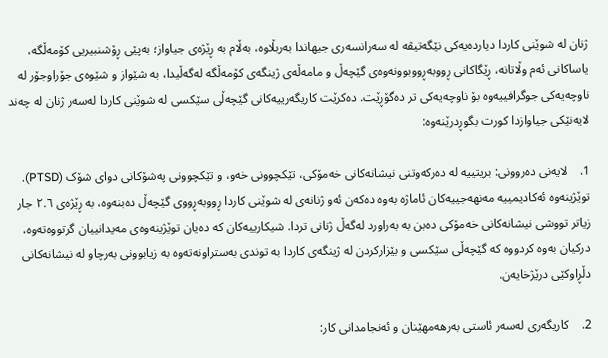ژنان لە شوێنی کاردا دیاردەیەکی نێگەتیڤە لە سەرانسەری جیهاندا بەربڵاوە، بەڵام بە ڕێژەی جیاواز؛ بەپێی ڕۆشنبیریی کۆمەڵگە، یاساکانی ئەم وڵاتانە، ڕێگاکانی ڕووبەڕووبوونەوەی گێچەڵ و مامەڵەی ژینگەی کۆمەڵگە لەگەڵیدا، بە شێواز و شێوەی جۆراوجۆر لە ناوچەیەکی جوگرافییەوە بۆ ناوچەیەکی تر دەگۆڕێت. دەکرێت کاریگەرییەکانی گێچەڵی سێکسی لە شوێنی کاردا لەسەر ژنان لە چەند لایەنێکی جیاوازدا کورت بگوڕدرێنەوە:

1.    لایەنی دەروونی: بریتییە لە دەرکەوتنی نیشانەکانی خەمۆکی، تێکچوونی خەو، و تێکچوونی پەشۆکانی دوای شۆک (PTSD). توێژینەوە ئەکادیمییە مەنهەجییەکان ئاماژە بەوە دەکەن ئەو ژنانەی لە شوێنی کاردا ڕووبەڕووی گێچەڵ دەبنەوە، بە ڕێژەی ٢.٦ جار زیاتر تووشی نیشانەکانی خەمۆکی دەبن بە بەراورد لەگەڵ ژنانی تردا. شیکارییەکان کە دەیان توێژینەوەی مەیدانییان گرتووەتەوە، درکیان بەوە کردووە کە گێچەڵی سێکسی و بێزارکردن لە ژینگەی کاردا بە توندی بەستراونەتەوە بە زیابوونی بەرچاو لە نیشانەکانی دڵڕاوکێی درێژخایەن.

2.    کاریگەری لەسەر ئاستی بەرهەمهێنان و ئەنجامدانی کار: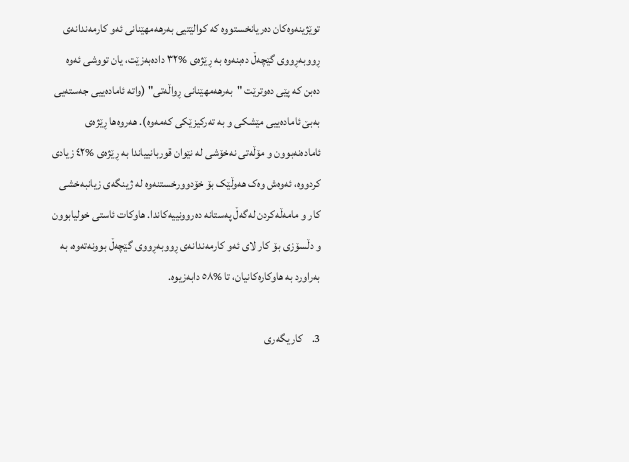توێژینەوەکان دەریانخستووە کە کوالێتیی بەرهەمهێنانی ئەو کارمەندانەی ڕووبەڕووی گێچەڵ دەبنەوە بە ڕێژەی %٣٢ دادەبەزێت، یان تووشی ئەوە دەبن کە پێی دەوترێت "بەرهەمهێنانی ڕواڵەتی" (واتە ئامادەییی جەستەیی بەبێ ئامادەییی مێشکی و بە تەرکیزێکی کەمەوە). هەروەها ڕێژەی ئامادەنەبوون و مۆڵەتی نەخۆشی لە نێوان قوربانییاندا بە ڕێژەی %٤٢ زیادی کردووە، ئەوەش وەک هەوڵێک بۆ خۆدوورخستنەوە لە ژینگەی زیانبەخشی کار و مامەڵەکردن لەگەڵ پەستانە دەروونییەکاندا. هاوکات ئاستی خولیابوون و دڵسۆزی بۆ کار لای ئەو کارمەندانەی ڕووبەڕووی گێچەڵ بوونەتەوە، بە بەراورد بە هاوکارەکانیان، تا %٥٨ دابەزیوە.

3.    کاریگەری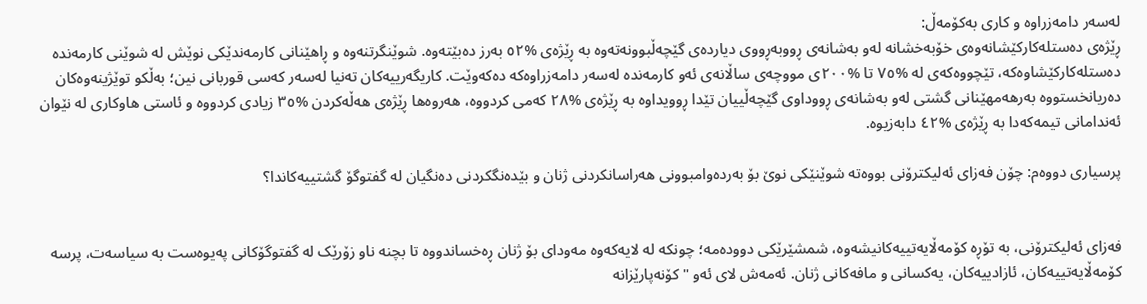لەسەر دامەزراوە و کاری بەکۆمەڵ:
ڕێژەی دەستلەکارکێشانەوەی خۆبەخشانە لەو بەشانەی ڕووبەڕووی دیاردەی گێچەڵبوونەتەوە بە ڕێژەی %٥٢ بەرز دەبێتەوە. شوێنگرتنەوە و ڕاهێنانی کارمەندێکی نوێش لە شوێنی کارمەندە دەستلەکارکێشاوەکە، تێچووەکەی لە %٧٥ تا %٢٠٠ی مووچەی ساڵانەی ئەو کارمەندە لەسەر دامەزراوەکە دەکەوێت. کاریگەرییەکان تەنیا لەسەر کەسی قوربانی نین؛ بەڵکو توێژینەوەکان دەریانخستووە بەرهەمهێنانی گشتی لەو بەشانەی ڕووداوی گێچەڵییان تێدا ڕوویداوە بە ڕێژەی %٢٨ کەمی کردووە، هەروەها ڕێژەی هەڵەکردن %٣٥ زیادی کردووە و ئاستی هاوکاری لە نێوان ئەندامانی تیمەکەدا بە ڕێژەی %٤٢ دابەزیوە.

پرسیاری دووەم: چۆن فەزای ئەلیکترۆنی بووەتە شوێنێکی نوێ بۆ بەردەوامبوونی هەراسانکردنی ژنان و بێدەنگکردنی دەنگیان لە گفتوگۆ گشتییەکاندا؟


فەزای ئەلیکترۆنی، بە تۆڕە کۆمەڵایەتییەکانیشەوە، شمشێرێکی دوودەمە؛ چونکە لە لایەکەوە مەودای بۆ ژنان ڕەخساندووە تا بچنە ناو زۆرێک لە گفتوگۆکانی پەیوەست بە سیاسەت، پرسە کۆمەڵایەتییەکان، ئازادییەکان، یەکسانی و مافەکانی ژنان. ئەمەش لای ئەو "کۆنەپارێزانە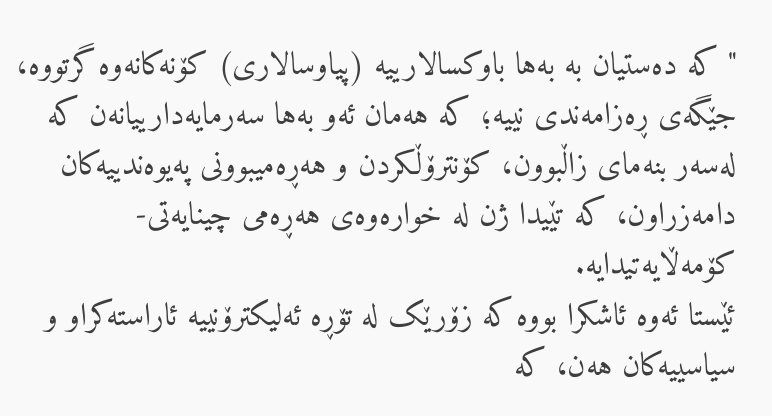" کە دەستیان بە بەها باوکسالارییە (پیاوسالاری) کۆنەکانەوە گرتووە، جێگەی ڕەزامەندی نییە؛ کە هەمان ئەو بەها سەرمایەدارییانەن کە لەسەر بنەمای زاڵبوون، کۆنترۆڵکردن و هەڕەمیبوونی پەیوەندییەکان دامەزراون، کە تێیدا ژن لە خوارەوەی هەڕەمی چینایەتی-کۆمەڵایەتیدایە.
ئێستا ئەوە ئاشکرا بووە کە زۆرێک لە تۆڕە ئەلیکترۆنییە ئاراستەکراو و سیاسییەکان هەن، کە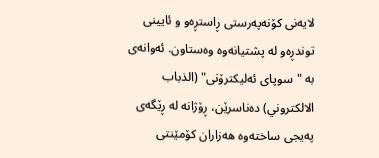لایەنی کۆنەپەرستی ڕاستڕەو و ئایینی توندڕەو لە پشتیانەوە وەستاون. ئەوانەی بە "سوپای ئەلیکترۆنی" (الذباب الالكتروني) دەناسرێن، ڕۆژانە لە ڕێگەی پەیجی ساختەوە هەزاران کۆمێنتی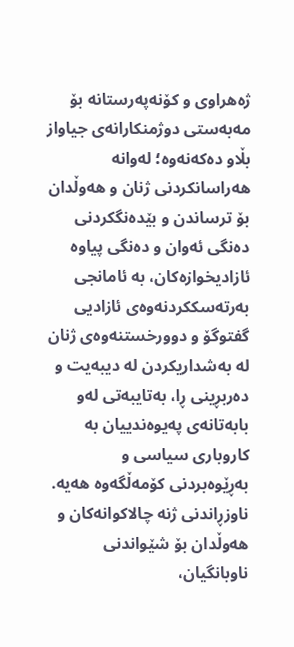ژەهراوی و کۆنەپەرستانە بۆ مەبەستی دوژمنکارانەی جیاواز بڵاو دەکەنەوە؛ لەوانە هەراسانکردنی ژنان و هەوڵدان بۆ ترساندن و بێدەنگکردنی دەنگی ئەوان و دەنگی پیاوە ئازادیخوازەکان، بە ئامانجی بەرتەسککردنەوەی ئازادیی گفتوگۆ و دوورخستنەوەی ژنان لە بەشداریکردن لە دیبەیت و دەربڕینی ڕا، بەتایبەتی لەو بابەتانەی پەیوەندییان بە کاروباری سیاسی و بەڕێوەبردنی کۆمەڵگەوە هەیە.
ناوزڕاندنی ژنە چالاکوانەکان و هەوڵدان بۆ شێواندنی ناوبانگیان،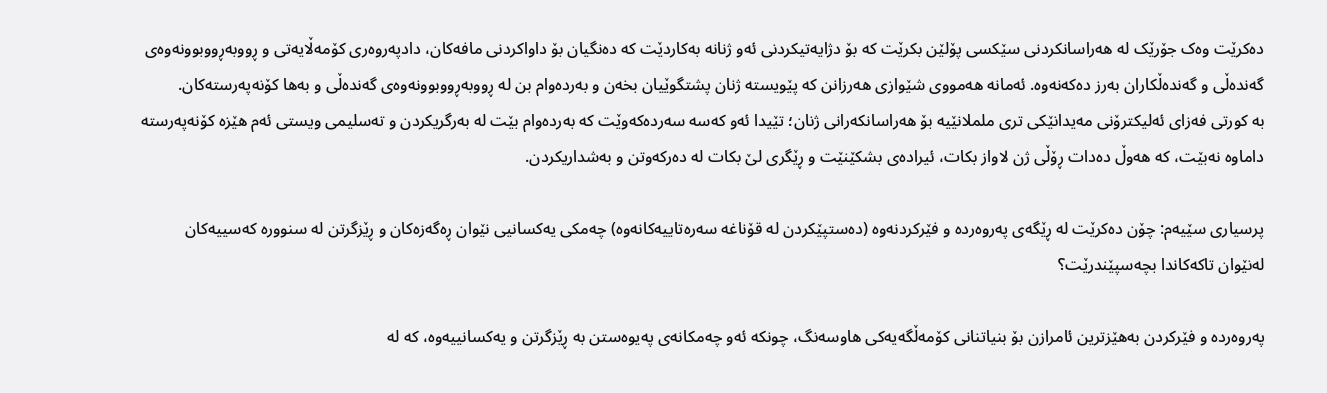دەکرێت وەک جۆرێک لە هەراسانکردنی سێکسی پۆلێن بکرێت کە بۆ دژایەتیکردنی ئەو ژنانە بەکاردێت کە دەنگیان بۆ داواکردنی مافەکان، دادپەروەری کۆمەڵایەتی و ڕووبەڕووبوونەوەی گەندەڵی و گەندەڵکاران بەرز دەکەنەوە. ئەمانە هەمووی شێوازی هەرزانن کە پێویستە ژنان پشتگوێیان بخەن و بەردەوام بن لە ڕووبەڕووبوونەوەی گەندەڵی و بەها کۆنەپەرستەکان.
بە کورتی فەزای ئەلیکترۆنی مەیدانێکی تری ململانێیە بۆ هەراسانکەرانی ژنان؛ تێیدا ئەو کەسە سەردەکەوێت کە بەردەوام بێت لە بەرگریکردن و تەسلیمی ویستی ئەم هێزە کۆنەپەرستە داماوە نەبێت، کە هەوڵ دەدات ڕۆڵی ژن لاواز بکات، ئیرادەی بشکێنێت و ڕێگری لێ بکات لە دەرکەوتن و بەشداریکردن.

پرسیاری سێیەم: چۆن دەکرێت لە ڕێگەی پەروەردە و فێرکردنەوە (دەستپێکردن لە قۆناغە سەرەتاییەکانەوە) چەمکی یەکسانیی نێوان ڕەگەزەکان و ڕێزگرتن لە سنوورە کەسییەکان لەنێوان تاکەکاندا بچەسپێندرێت؟

پەروەردە و فێرکردن بەهێزترین ئامرازن بۆ بنیاتنانی کۆمەڵگەیەکی هاوسەنگ، چونکە ئەو چەمکانەی پەیوەستن بە ڕێزگرتن و یەکسانییەوە، کە لە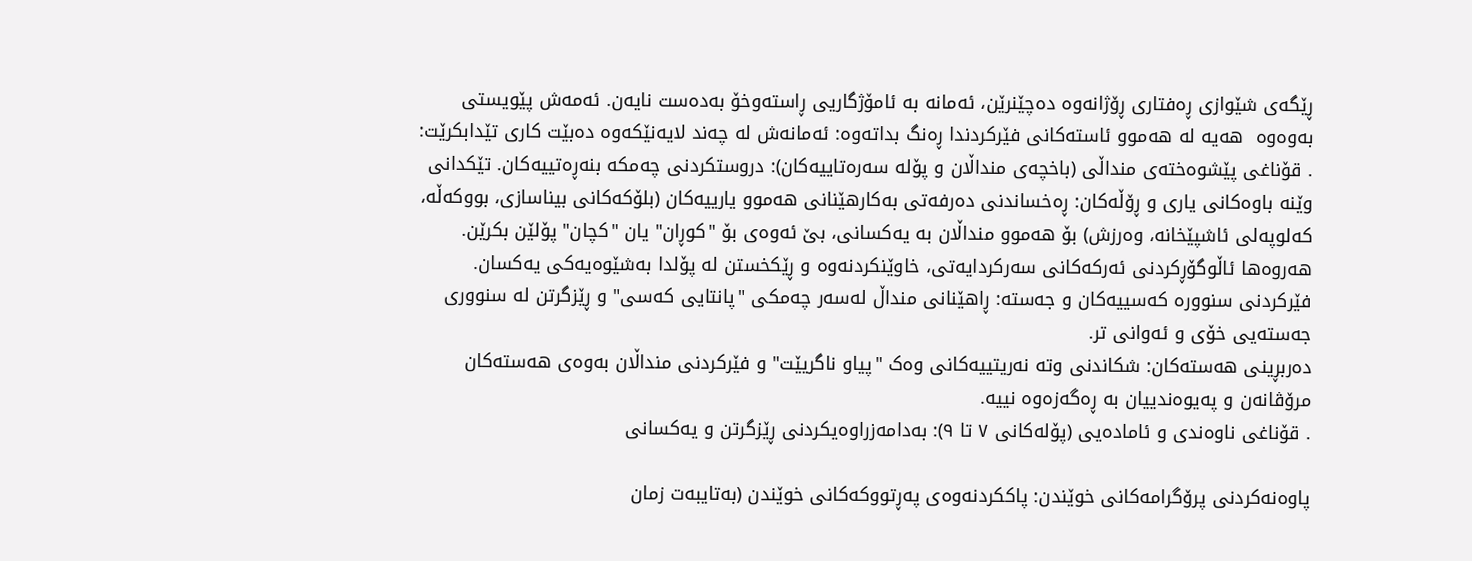ڕێگەی شێوازی ڕەفتاری ڕۆژانەوە دەچێنرێن، ئەمانە بە ئامۆژگاریی ڕاستەوخۆ بەدەست نایەن. ئەمەش پێویستی بەوەوە  هەیە لە هەموو ئاستەکانی فێرکردندا ڕەنگ بداتەوە: ئەمانەش لە چەند لایەنێکەوە دەبێت کاری تێدابکرێت:
. قۆناغی پێشوەختەی منداڵی (باخچەی منداڵان و پۆلە سەرەتاییەکان): دروستکردنی چەمکە بنەڕەتییەکان. تێکدانی وێنە باوەکانی یاری و ڕۆڵەکان: ڕەخساندنی دەرفەتی بەکارهێنانی هەموو یارییەکان (بلۆکەکانی بیناسازی، بووکەڵە، کەلوپەلی ئاشپێخانە، وەرزش) بۆ هەموو منداڵان بە یەکسانی، بێ ئەوەی بۆ "کوڕان" یان "کچان" پۆلێن بكرێن. هەروەها ئاڵوگۆڕکردنی ئەرکەکانی سەرکردایەتی، خاوێنکردنەوە و ڕێکخستن لە پۆلدا بەشێوەیەکی یەکسان.
فێرکردنی سنوورە کەسییەکان و جەستە: ڕاهێنانی منداڵ لەسەر چەمکی "پانتایی کەسی" و ڕێزگرتن لە سنووری جەستەیی خۆی و ئەوانی تر.
دەربڕینی هەستەکان: شکاندنی وتە نەریتییەکانی وەک "پیاو ناگریێت" و فێرکردنی منداڵان بەوەی هەستەکان مرۆڤانەن و پەیوەندییان بە ڕەگەزەوە نییە.
. قۆناغی ناوەندی و ئامادەیی (پۆلەکانی ٧ تا ٩): بەدامەزراوەیکردنی ڕێزگرتن و یەکسانی

پاوەنەکردنی پرۆگرامەکانی خوێندن: پاککردنەوەی پەڕتووکەکانی خوێندن (بەتایبەت زمان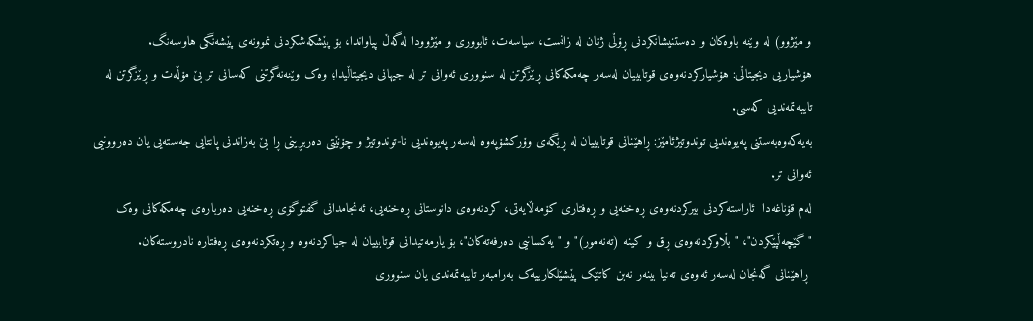و مێژوو) لە وێنە باوەکان و دەستنیشانکردنی ڕۆڵی ژنان لە زانست، سیاسەت، ئابووری و مێژوودا لەگەڵ پیاواندا، بۆ پێشکەشکردنی نموونەی پێشەنگی هاوسەنگ.
هۆشیاریی دیجیتاڵی: هۆشیارکردنەوەی قوتابییان لەسەر چەمکەکانی ڕێزگرتن لە سنووری ئەوانی تر لە جیهانی دیجیتاڵیدا؛ وەک وێنەنەگرتنی کەسانی تر بێ مۆڵەت و ڕێزگرتن لە تایبەتمەندیی کەسی.
بەیەکەوەبەستنی پەیوەندیی توندوتیژئامێز: ڕاهێنانی قوتابییان لە ڕێگەی وۆرکشۆپەوە لەسەر پەیوەندیی نا-توندوتیژ و چۆنێتی دەربڕینی ڕا بێ بەزاندنی پانتایی جەستەیی یان دەروونیی ئەوانی تر.
لەم قۆناغەدا  ئاراستەکردنی بیرکردنەوەی ڕەخنەیی و ڕەفتاری کۆمەڵایەتی، کردنەوەی دانوستانی ڕەخنەیی، ئەنجامدانی گفتوگۆی ڕەخنەیی دەربارەی چەمکەکانی وەک "گێچەڵپێکردن"، "بڵاوکردنەوەی ڕق و کینە (تەنەمور)" و "یەکسانیی دەرفەتەکان"، بۆ یارمەتیدانی قوتابییان لە جیاکردنەوە و ڕەتکردنەوەی ڕەفتارە نادروستەکان.
 ڕاهێنانی گەنجان لەسەر ئەوەی تەنیا بینەر نەبن کاتێک پێشێلکارییەک بەرامبەر تایبەتمەندی یان سنووری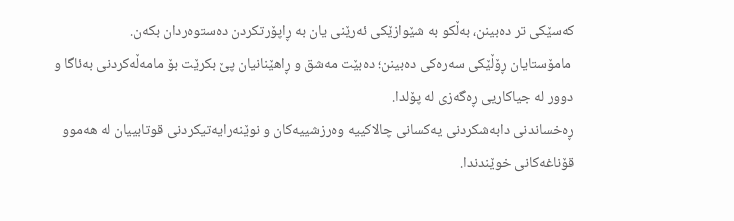کەسێکی تر دەبینن، بەڵکو بە شێوازێکی ئەرێنی یان بە ڕاپۆرتکردن دەستوەردان بکەن.
 مامۆستایان ڕۆڵێکی سەرەکی دەبینن؛ دەبێت مەشق و ڕاهێنانیان پێ بكرێت بۆ مامەڵەکردنی بەئاگا و دوور لە جیاکاریی ڕەگەزی لە پۆلدا.
ڕەخساندنی دابەشکردنی یەکسانی چالاکییە وەرزشییەکان و نوێنەرایەتیکردنی قوتابییان لە هەموو قۆناغەکانی خوێندندا.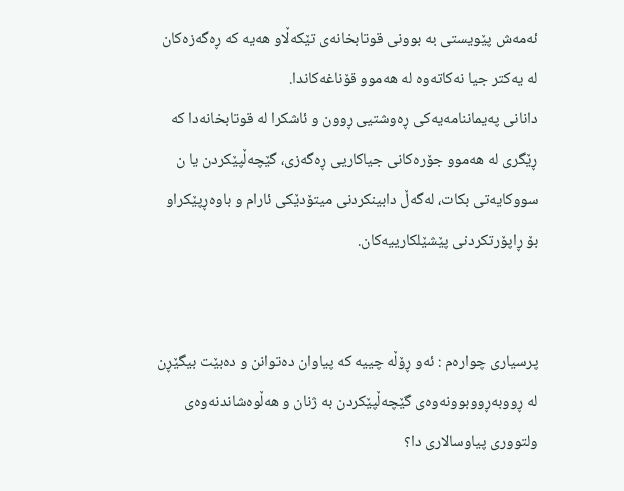ئەمەش پێویستی بە بوونی قوتابخانەی تێکەڵاو هەیە کە ڕەگەزەکان لە یەکتر جیا نەکاتەوە لە هەموو قۆناغەکاندا.
دانانی پەیماننامەیەکی ڕەوشتیی ڕوون و ئاشکرا لە قوتابخانەدا کە ڕێگری لە هەموو جۆرەکانی جیاکاریی ڕەگەزی، گێچەڵپێکردن یا ن سووکایەتی بکات، لەگەڵ دابینکردنی میتۆدێکی ئارام و باوەڕپێکراو بۆ ڕاپۆرتکردنی پێشێلکارییەکان.


پرسیاری چوارەم : ئەو ڕۆڵە چییە کە پیاوان دەتوانن و دەبێت بیگێڕن لە ڕووبەڕووبوونەوەی گێچەڵپێکردن بە ژنان و هەڵوەشاندنەوەی ولتووری پیاوسالاری دا؟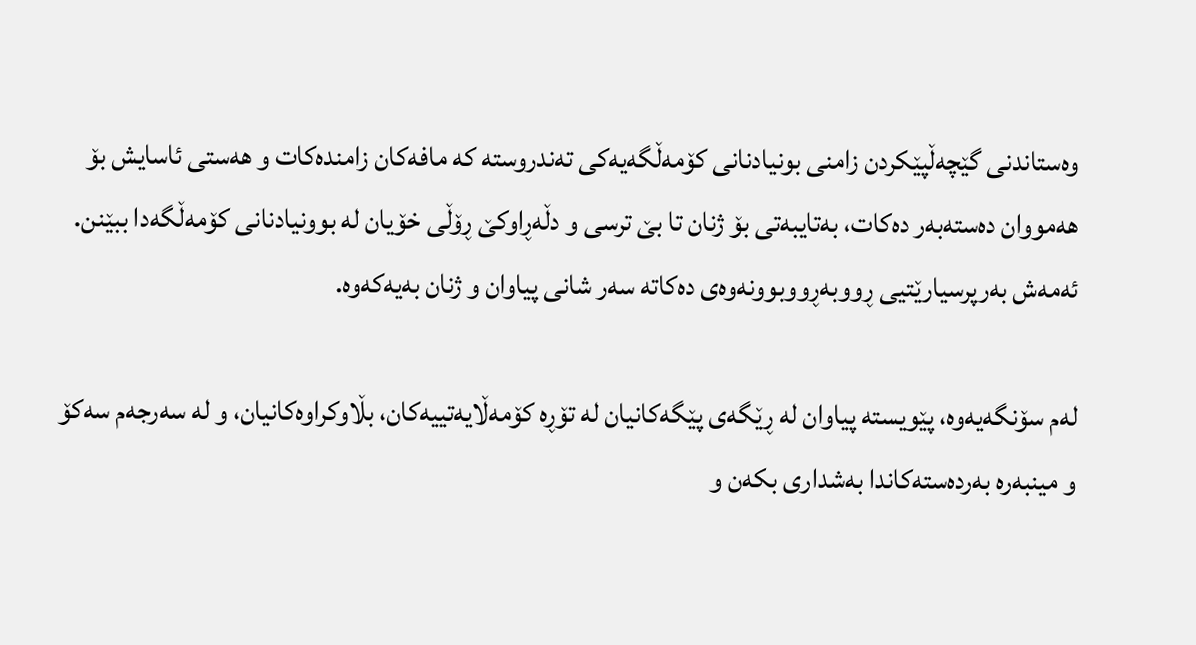وەستاندنی گێچەڵپێکردن زامنی بونیادنانی کۆمەڵگەیەکی تەندروستە کە مافەکان زامندەکات و هەستی ئاسایش بۆ هەمووان دەستەبەر دەکات، بەتایبەتی بۆ ژنان تا بێ ترسی و دڵەڕاوکێ ڕۆڵی خۆیان لە بوونیادنانی کۆمەڵگەدا ببێنن. ئەمەش بەرپرسیارێتیی ڕووبەڕووبوونەوەی دەکاتە سەر شانی پیاوان و ژنان بەیەکەوە.

لەم سۆنگەیەوە، پێویستە پیاوان لە ڕێگەی پێگەکانیان لە تۆڕە کۆمەڵایەتییەکان، بڵاوکراوەکانیان، و لە سەرجەم سەکۆ و مینبەرە بەردەستەکاندا بەشداری بکەن و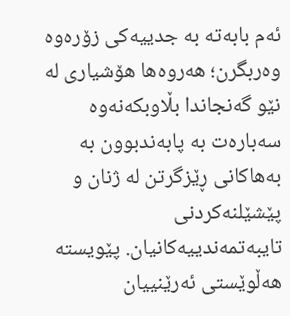ئەم بابەتە بە جدییەکی زۆرەوە وەربگرن؛ هەروەها هۆشیاری لە نێو گەنجاندا بڵاوبکەنەوە سەبارەت بە پابەندبوون بە بەهاکانی ڕێزگرتن لە ژنان و پێشێلنەکردنی تایبەتمەندییەکانیان. پێویستە هەڵوێستی ئەرێنییان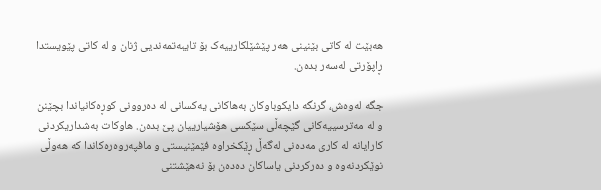هەبێت لە کاتی بێنینی هەر پێشێلکارییەک بۆ تایبەتمەندیی ژنان و لە کاتی پێویستدا ڕاپۆرتی لەسەر بدەن.

جگە لەوەش، گرنگە دایکوباوکان بەهاکانی یەکسانی لە دەروونی کوڕەکانیاندا بچێنن و لە مەترسییەکانی گێچەڵی سێکسی هۆشیارییان پێ بدەن. هاوکات بەشداریکردنی کارایانە لە کاری مەدەنی لەگەڵ ڕێکخراوە فێمێنیستی و مافپەروەرەکاندا کە هەوڵی نوێکردنەوە و دەرکردنی یاساکان دەدەن بۆ نەهێشتنی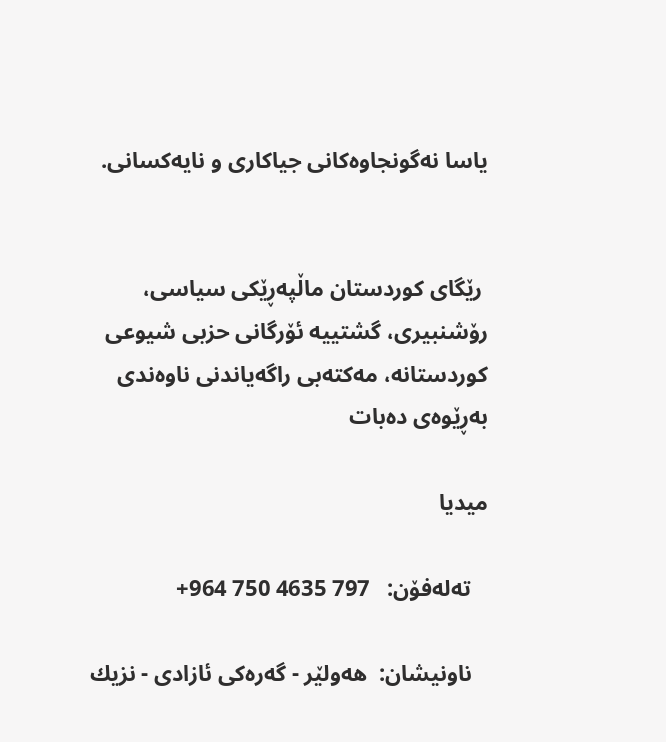یاسا نەگونجاوەکانی جیاکاری و نایەکسانی.


 رێگای كوردستان ماڵپەڕێكی سیاسی، رۆشنبیری، گشتییە ئۆرگانی حزبی شیوعی كوردستانە، مەكتەبی راگەیاندنی ناوەندی بەڕێوەی دەبات

میدیا

   تەلەفۆن:   797 4635 750 964+

   ناونیشان:  هەولێر - گەرەکی ئازادی - نزیك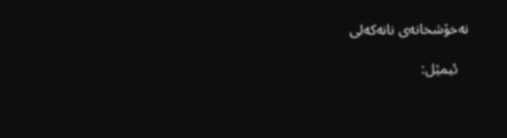نەخۆشخانەی نانەکەلی

   ئیمێل: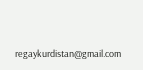regaykurdistan@gmail.com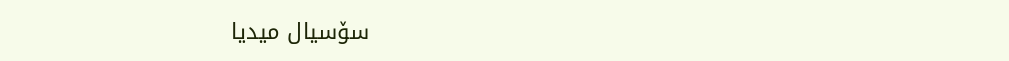سۆسیال میدیا